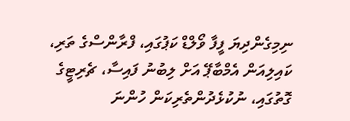ނިމިގެންދިޔަ ފީފާ ވޯލްޑް ކަޕުގައި، ފްރާންސްގެ ތަރި، ކައިލިއަން އެމްބާޕޭ އަށް ލިބުނު ފައިސާ، ޗެރިޓީގެ ގޮތުގައި، ނުކުޅެދުންތެރިކަން ހުންނަ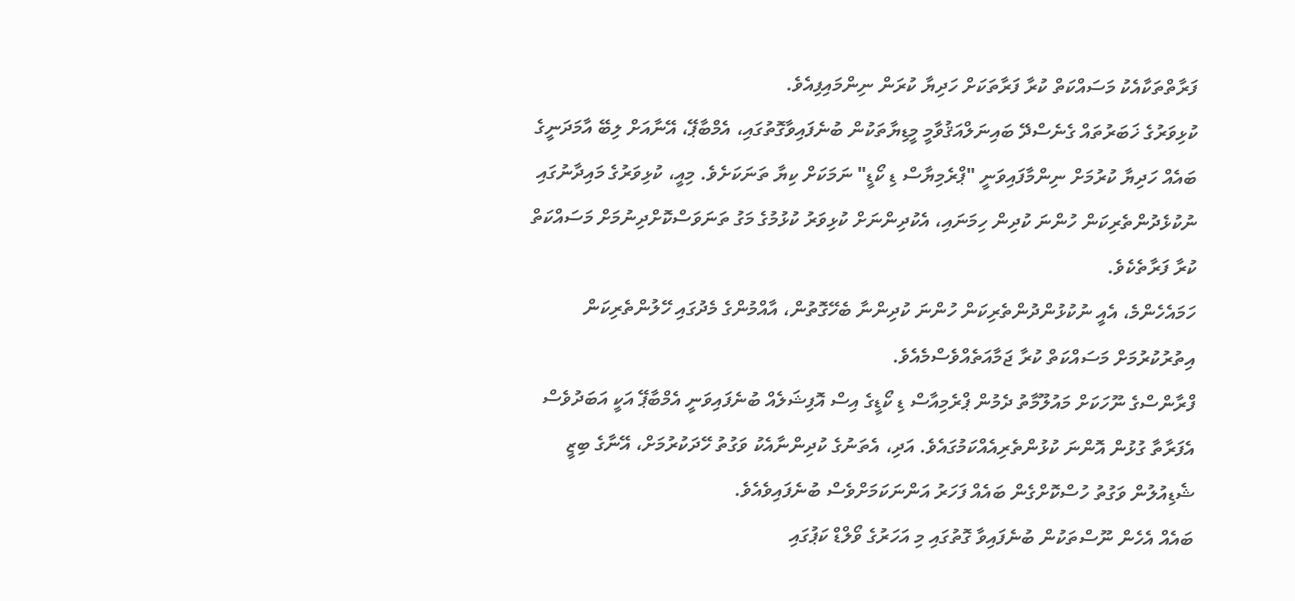ފަރާތްތަކާއެކު މަސައްކަތް ކުރާ ފަރާތަކަށް ހަދިޔާ ކުރަން ނިންމައިފިއެވެ.
ކުޅިވަރުގެ ޚަބަރުތައް ގެނެސްދޭ ބައިނަލްއަޤުވާމީ މީޑިޔާތަކުން ބުނެފައިވާގޮތުގައި، އެމްބާޕޭ، އޭނާއަށް ލިބޭ އާމަދަނީގެ ބައެއް ހަދިޔާ ކުރުމަށް ނިންމާފައިވަނީ "ޕްރެމިޔާސް ޑި ކޯޑީ" ނަމަކަށް ކިޔާ ތަނަކަށެވެ. މިއީ، ކުޅިވަރުގެ މައިދާނުގައި ނުކުޅެދުންތެރިކަން ހުންނަ ކުދިން ހިމަނައި، އެކުދިންނަށް ކުޅިވަރު ކުޅުމުގެ މަގު ތަނަވަސްކޮށްދިނުމަށް މަސައްކަތް ކުރާ ފަރާތެކެވެ.
ހަމައެހެންމެ، އެއީ ނުކުޅުންދުންތެރިކަން ހުންނަ ކުދިންނާ ބެހޭގޮތުން، އާއްމުންގެ މެދުގައި ހޭލުންތެރިކަން އިތުރުކުރުމަށް މަސައްކަތް ކުރާ ޖަމާއަތެއްވެސްމެއެވެ.
ފްރާންސްގެ ނޫހަކަށް މައުލޫމާތު ދެމުން ޕްރެމިއާސް ޑި ކޯޑީގެ އިސް އޮފިޝަލެއް ބުނެފައިވަނީ އެމްބާޕޭ އަކީ އަބަދުވެސް އެފަރާތާ ގުޅުން އޮންނަ ކުޅުންތެރިއެއްކަމުގައެވެ. އަދި، އެތަނުގެ ކުދިންނާއެކު ވަގުތު ހޭދަކުރުމަށް، އޭނާގެ ބިޒީ ޝެޑިއުލުން ވަގުތު ހުސްކޮށްގެން ބައެއް ފަހަރު އަންނަކަމަށްވެސް ބުނެފައިވެއެވެ.
ބައެއް އެހެން ނޫސްތަކުން ބުނެފައިވާ ގޮތުގައި މި އަހަރުގެ ވޯލްޑް ކަޕުގައި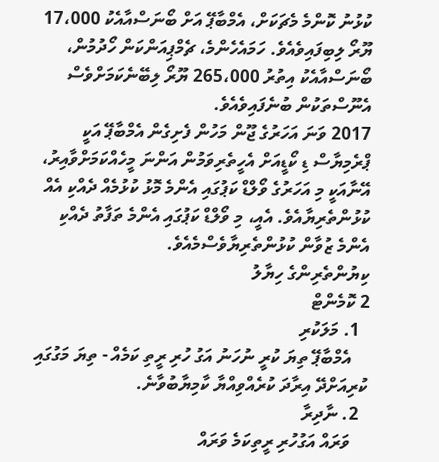ކުޅުނު ކޮންމެ މެޗަކަށް، އެމްބާޕޭ އަށް ބޯނަސްއާއެކު 17،000 ޔޫރޯ ލިބިފައިވެއެވެ. ހަމައެހެންމެ، ޗެމްޕިއަންކަން ހޯދުމުން، ބޯނަސްއާއެކު އިތުރު 265،000 ޔޫރޯ ލިބޭނެކަމަށްވެސް އެނޫސްތަކުން ބުނެފައިވެއެވެ.
2017 ވަނަ އަހަރުގެ ޖޫން މަހުން ފެށިގެން އެމްބާޕޭ އަކީ ޕްރެމިޔާސް ޑި ކޯޑީއަށް އެހީތެރިވަމުން އަންނަ މީހެއްކަމަށްވާއިރު، އޭނާއަކީ މި އަހަރުގެ ވޯލްޑް ކަޕުގައި އެންމެ މޮޅު ކުޅުމެއް ދެއްކި އެއް ކުޅުންތެރިޔާއެވެ. އެއީ، މި ވޯލްޑް ކަޕުގައި އެންމެ ތަފާތު ދެއްކި އެންމެ ޒުވާން ކުޅުންތެރިޔާވެސްމެއެވެ.
ކިޔުންތެރިންގެ ހިޔާލު
2 ކޮމެންޓް
  1. މަލަކުރި
    އެމްބާޕޭ ތިޔަ ކުރީ ނުހަނު އަގު ހުރި ރީތި ކަމެއް - ތިޔަ މަގުގައި ކުރިއަށްދޭ އިރާދަ ކުރެއްވިއްޔާ ކާމިޔާބުވާނެ.
  2. ނާދިރާ
    ވަރައް އަގުހުރި ރީތިކަމެ ވަރައް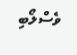ވެސްލޯބި